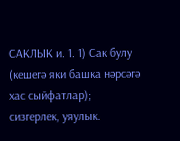САКЛЫК и. 1. 1) Сак булу (кешегә яки башка нәрсәгә хас сыйфатлар); сизгерлек, уяулык.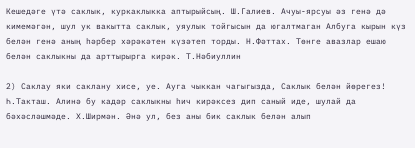Кешедәге үтә саклык, куркаклыкка аптырыйсың. Ш.Галиев. Ачуы-ярсуы әз генә дә кимемәгән, шул ук вакытта саклык, уяулык тойгысын да югалтмаган Албуга кырын күз белән генә аның һәрбер хәрәкәтен күзәтеп торды. Н.Фәттах. Төнге авазлар ешаю белән саклыкны да арттырырга кирәк. Т.Нәбиуллин

2) Саклау яки саклану хисе, уе. Ауга чыккан чагыгызда, Саклык белән йөрегез! Һ.Такташ. Алинә бу кадәр саклыкны һич кирәксез дип саный иде, шулай да бәхәсләшмәде. Х.Ширмән. Әнә ул, без аны бик саклык белән алып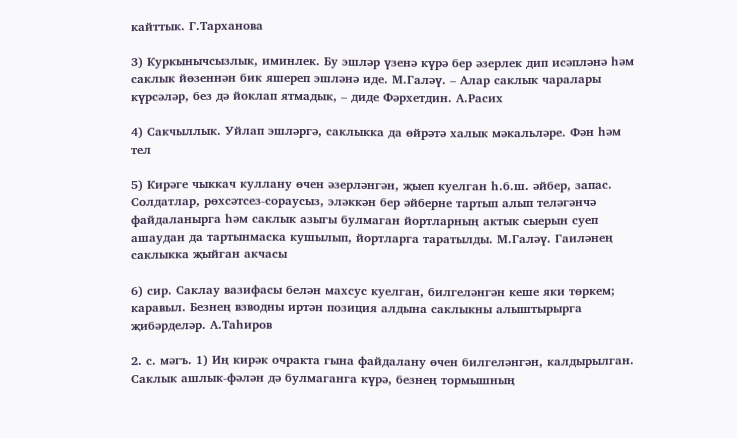кайттык. Г.Тарханова

3) Куркынычсызлык, иминлек. Бу эшләр үзенә күрә бер әзерлек дип исәпләнә һәм саклык йөзеннән бик яшереп эшләнә иде. М.Галәү. – Алар саклык чаралары күрсәләр, без дә йоклап ятмадык, – диде Фәрхетдин. А.Расих

4) Сакчыллык. Уйлап эшләргә, саклыкка да өйрәтә халык мәкальләре. Фән һәм тел

5) Кирәге чыккач куллану өчен әзерләнгән, җыеп куелган һ.б.ш. әйбер, запас. Солдатлар, рөхсәтсез-сораусыз, эләккән бер әйберне тартып алып теләгәнчә файдаланырга һәм саклык азыгы булмаган йортларның актык сыерын суеп ашаудан да тартынмаска кушылып, йортларга таратылды. М.Галәү. Гаиләнең саклыкка җыйган акчасы

6) сир. Саклау вазифасы белән махсус куелган, билгеләнгән кеше яки төркем; каравыл. Безнең взводны иртән позиция алдына саклыкны алыштырырга җибәрделәр. А.Таһиров

2. с. мәгъ. 1) Иң кирәк очракта гына файдалану өчен билгеләнгән, калдырылган. Саклык ашлык-фәлән дә булмаганга күрә, безнең тормышның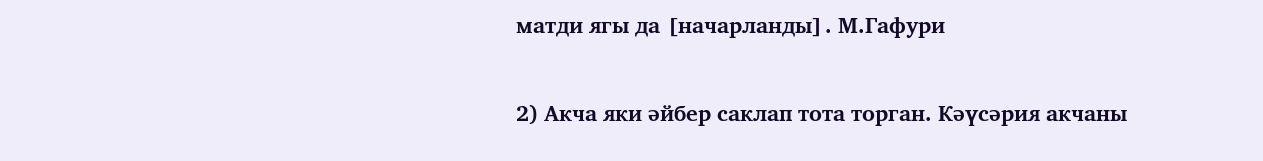матди ягы да [начарланды]. М.Гафури

2) Акча яки әйбер саклап тота торган. Кәүсәрия акчаны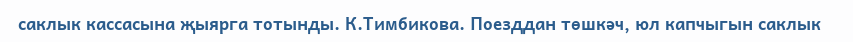саклык кассасына җыярга тотынды. К.Тимбикова. Поезддан төшкәч, юл капчыгын саклык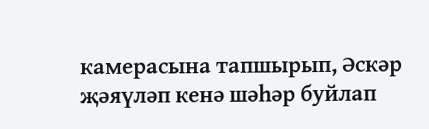камерасына тапшырып, Әскәр җәяүләп кенә шәһәр буйлап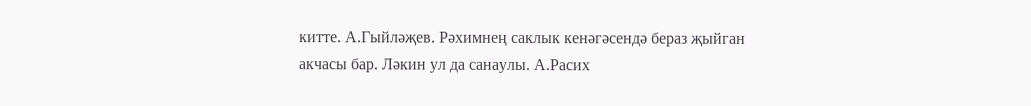китте. А.Гыйләҗев. Рәхимнең саклык кенәгәсендә бераз җыйган акчасы бар. Ләкин ул да санаулы. А.Расих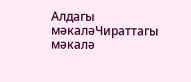Алдагы мәкаләЧираттагы мәкалә